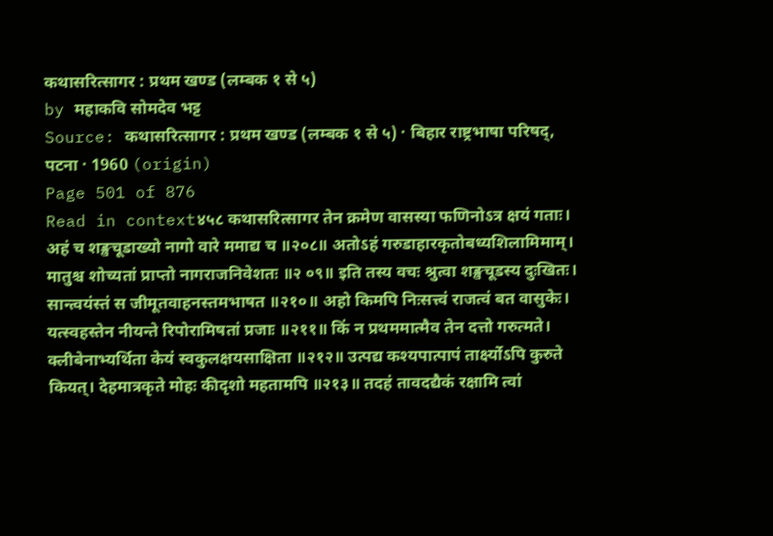कथासरित्सागर : प्रथम खण्ड (लम्बक १ से ५)
by महाकवि सोमदेव भट्ट
Source: कथासरित्सागर : प्रथम खण्ड (लम्बक १ से ५) · बिहार राष्ट्रभाषा परिषद्, पटना · 1960 (origin)
Page 501 of 876
Read in context४५८ कथासरित्सागर तेन क्रमेण वासस्या फणिनोऽत्र क्षयं गताः। अहं च शङ्खचूडाख्यो नागो वारे ममाद्य च ॥२०८॥ अतोऽहं गरुडाहारकृतोबध्यशिलामिमाम्। मातुश्च शोच्यतां प्राप्तो नागराजनिवेशतः ॥२ ०९॥ इति तस्य वचः श्रुत्वा शङ्खचूडस्य दुःखितः। सान्त्वयंस्तं स जीमूतवाहनस्तमभाषत ॥२१०॥ अहो किमपि निःसत्त्वं राजत्वं बत वासुकेः। यत्स्वहस्तेन नीयन्ते रिपोरामिषतां प्रजाः ॥२११॥ किं न प्रथममात्मैव तेन दत्तो गरुत्मते। क्लीबेनाभ्यर्थिता केयं स्वकुलक्षयसाक्षिता ॥२१२॥ उत्पद्य कश्यपात्पापं तार्क्ष्योऽपि कुरुते कियत्। देहमात्रकृते मोहः कीदृशो महतामपि ॥२१३॥ तदहं तावदद्यैकं रक्षामि त्वां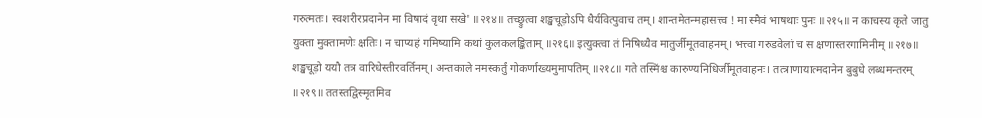गरुत्मतः। स्वशरीरप्रदानेन मा विषादं वृथा सखे' ॥२१४॥ तच्छ्रुत्वा शङ्खचूड़ोऽपि धैर्यवित्पुवाच तम्। शान्तमेतन्महासत्त्व ! मा स्मैवं भाषथाः पुनः ॥२१५॥ न काचस्य कृते जातु युक्ता मुक्तामणेः क्षतिः। न चाप्यहं गमिष्यामि कथां कुलकलङ्किताम् ॥२१६॥ इत्युक्त्वा तं निषिध्यैव मातुर्जीमूतवाहनम्। भत्त्वा गरुडवेलां च स क्षणास्तरगामिनीम् ॥२१७॥ शङ्खचूड़ो ययौ तत्र वारिधेस्तीरवर्तिनम्। अन्तकाले नमस्कर्तुं गोकर्णाख्यमुमापतिम् ॥२१८॥ गते तस्मिंश्च कारुण्यनिधिर्जीमूतवाहनः। तत्त्राणायात्मदानेन बुबुधे लब्धमन्तरम् ॥२१९॥ ततस्तद्विस्मृतमिव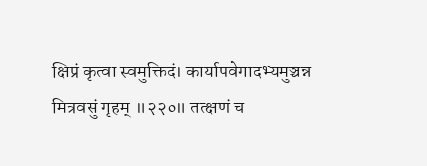क्षिप्रं कृत्वा स्वमुक्तिदं। कार्यापवेगादभ्यमुञ्चन्न मित्रवसुं गृहम् ॥२२०॥ तत्क्षणं च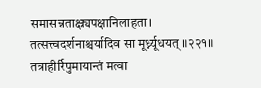समासन्नताक्ष्र्यपक्षानिलाहता। तत्सत्त्वदर्शनाश्चर्यादिव सा मूर्ध्न्यूधयत् ॥२२१॥ तत्राहीर्रिपुमायान्तं मत्वा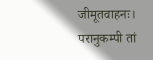जीमूतवाहनः। परानुकम्पी तां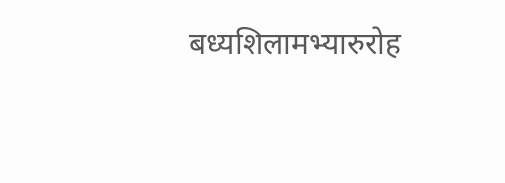बध्यशिलामभ्यारुरोह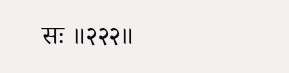सः ॥२२२॥